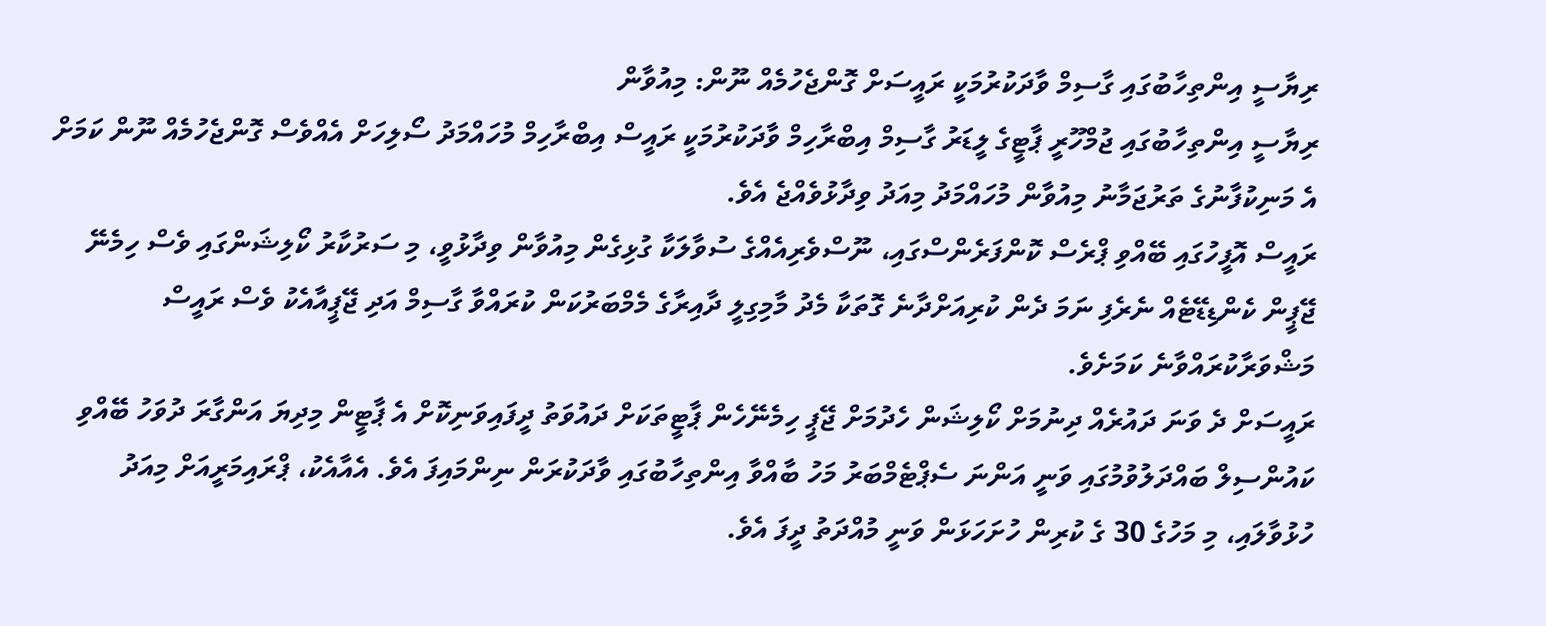ރިޔާސީ އިންތިހާބުގައި ގާސިމް ވާދަކުރުމަކީ ރައީސަށް ގޮންޖެހުމެއް ނޫން: މިއުވާން
ރިޔާސީ އިންތިހާބުގައި ޖުމްހޫރީ ޕާޓީގެ ލީޑަރު ގާސިމް އިބްރާހިމް ވާދަކުރުމަކީ ރައީސް އިބްރާހިމް މުހައްމަދު ސޯލިހަށް އެއްވެސް ގޮންޖެހުމެއް ނޫން ކަމަށް އެ މަނިކުފާނުގެ ތަރުޖަމާނު މިއުވާން މުހައްމަދު މިއަދު ވިދާޅުވެއްޖެ އެވެ.
ރައީސް އޮފީހުގައި ބޭއްވި ޕްރެސް ކޮންފަރެންސްގައި، ނޫސްވެރިއެއްގެ ސުވާލަކާ ގުޅިގެން މިއުވާން ވިދާޅުވީ، މި ސަރުކާރު ކޯލިޝަންގައި ވެސް ހިމެނޭ ޖޭޕީން ކެންޑިޑޭޓެއް ނެރެފި ނަމަ ދެން ކުރިއަށްދާނެ ގޮތަކާ މެދު މާމިގިލީ ދާއިރާގެ މެމްބަރުކަން ކުރައްވާ ގާސިމް އަދި ޖޭޕީއާއެކު ވެސް ރައީސް މަޝްވަރާކުރައްވާނެ ކަމަށެވެ.
ރައީސަށް ދެ ވަނަ ދައުރެއް ދިނުމަށް ކޯލިޝަން ހެދުމަށް ޖޭޕީ ހިމެނޭހެން ޕާޓީތަކަށް ދައުވަތު ދީފައިވަނިކޮށް އެ ޕާޓީން މިދިޔަ އަންގާރަ ދުވަހު ބޭއްވި ކައުންސިލް ބައްދަލުވުމުގައި ވަނީ އަންނަ ސެޕްޓެމްބަރު މަހު ބާއްވާ އިންތިހާބުގައި ވާދަކުރަން ނިންމައިފަ އެވެ. އެއާއެކު، ޕްރައިމަރީއަށް މިއަދު ހުޅުވާލައި، މި މަހުގެ 30 ގެ ކުރިން ހުށަހަޅަން ވަނީ މުއްދަތު ދީފަ އެވެ.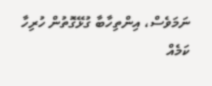ނަމަވެސް، އިންތިހާބާ ގުޅޭގޮތުން ހުރިހާ ކަމެއް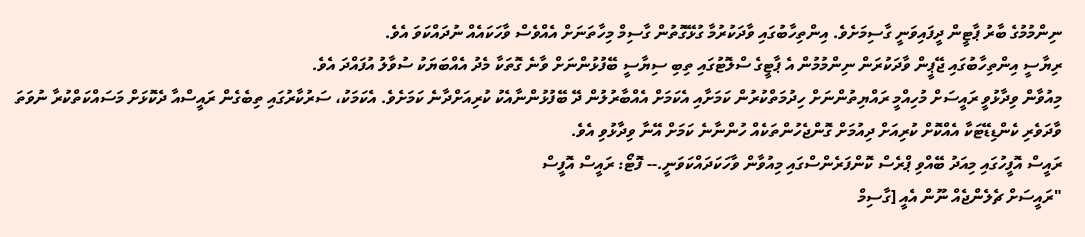ނިންމުމުގެ ބާރު ޕާޓީން ދީފައިވަނީ ގާސިމަށެވެ. އިންތިހާބުގައި ވާދަކުރުމާ ގުޅޭގޮތުން ގާސިމް މިހާތަނަށް އެއްވެސް ވާހަކައެއް ނުދައްކަވަ އެވެ.
ރިޔާސީ އިންތިހާބުގައި ޖޭޕީން ވާދަކުރަން ނިންމުމުން އެ ޕާޓީގެ ސްލޮޓުގައި ތިބި ސިޔާސީ ބޭފުޅުންނަށް ވާނެ ގޮތަކާ މެދު އެއްބަޔަކު ސުވާލު އުފައްދަ އެވެ.
މިއުވާން ވިދާޅުވީ ރައީސަށް މުހިއްމީ ރައްޔިތުންނަށް ހިދުމަތްކުރުން ކަމަށާއި އެކަމަށް އެއްބާރުލުން ދޭ ބޭފުޅުންނާއެކު ކުރިއަށްދާނެ ކަމަށެވެ. އެކަމަކު، ސަރުކާރުގައި ތިބެގެން ރައީސްއާ ދެކޮޅަށް މަސައްކަތްކުރާ ނުވަތަ ވާދަވެރި ކެންޑިޑޭޓަކާ އެއްކޮށް ކުރިއަށް ދިއުމަށް ގޮންޖެހުންތަކެއް ހުންނާނެ ކަމަށް އޭނާ ވިދާޅުވި އެވެ.
ރައީސް އޮފީހުގައި މިއަދު ބޭއްވި ޕްރެސް ކޮންފަރެންސްގައި މިއުވާން ވާހަކަދައްކަވަނީ.-- ފޮޓޯ: ރައީސް އޮފީސް
"ރައީސަށް ޗެލެންޖެއް ނޫން އެއީ [ގާސިމް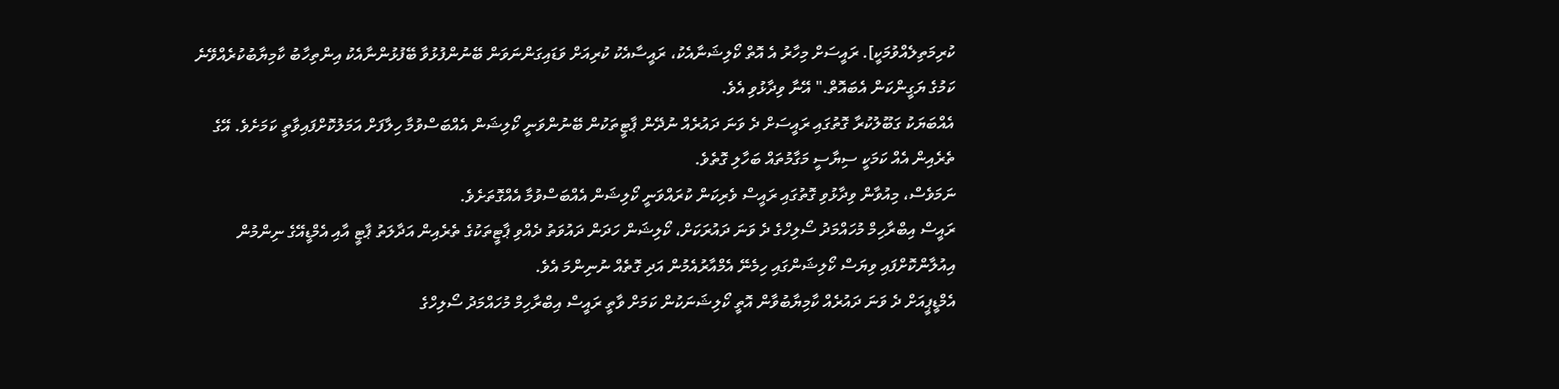ކުރިމަތިލެއްވުމަކީ]. ރައީސަށް މިހާރު އެ އޮތް ކޯލިޝަނާއެކު، ރައީސާއެކު ކުރިއަށް ވަޑައިގަންނަވަން ބޭނުންފުޅުވާ ބޭފުޅުންނާއެކު އިންތިހާބު ކާމިޔާބުކުރެއްވޭނެ ކަމުގެ ޔަގީންކަން އެބައޮތް." އޭނާ ވިދާޅުވި އެވެ.
އެއްބަޔަކު ގަބޫލުކުރާ ގޮތުގައި ރައީސަށް ދެ ވަނަ ދައުރެއް ނުދޭން ޕާޓީތަކުން ބޭނުންވަނީ ކޯލިޝަން އެއްބަސްވުމާ ހިލާފަށް އަމަލުކޮށްފައިވާތީ ކަމަށެވެ. އޭގެ ތެރެއިން އެއް ކަމަކީ ސިޔާސީ މަގާމުތައް ބަހާލި ގޮތެވެ.
ނަމަވެސް، މިއުވާން ވިދާޅުވި ގޮތުގައި ރައީސް ވެރިކަން ކުރައްވަނީ ކޯލިޝަން އެއްބަސްވުމާ އެއްގޮތަށެވެ.
ރައީސް އިބްރާހިމް މުހައްމަދު ސޯލިހްގެ ދެ ވަނަ ދައުރަކަށް، ކޯލިޝަން ހަދަން ދައުވަތު ދެއްވި ޕާޓީތަކުގެ ތެރެއިން އަދާލަތު ޕާޓީ އާއި އެމްޑީއޭގެ ނިންމުން އިއުލާންކޮށްފައި ވިޔަސް ކޯލިޝަންގައި ހިމެނޭ އެމްއާރުއެމުން އަދި ގޮތެއް ނުނިންމަ އެވެ.
އެމްޑީޕީއަށް ދެ ވަނަ ދައުރެއް ކާމިޔާބުވާން އޮތީ ކޯލިޝަނަކުން ކަމަށް ވާތީ ރައީސް އިބްރާހިމް މުހައްމަދު ސޯލިހްގެ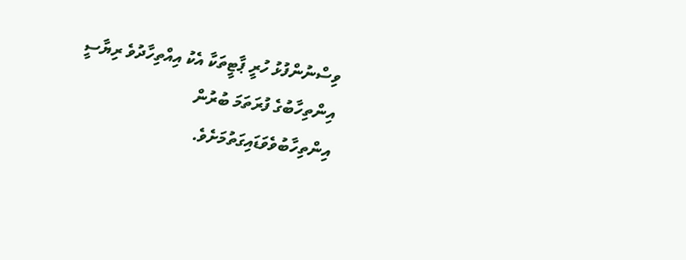ވިސްނުންފުޅު ހުރީ ޕާޓީތަކާ އެކު އިއްތިހާދުވެ ރިޔާސީ އިންތިހާބުގެ ފުރަތަމަ ބުރުން އިންތިހާބުވެވަޑައިގަތުމަށެވެ.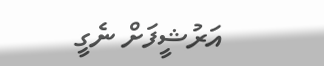އަރުޝީފަށް ނެގީ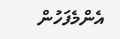އެންމެފަހުން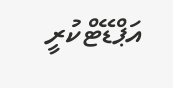އަޕްޑޭޓްކުރީ